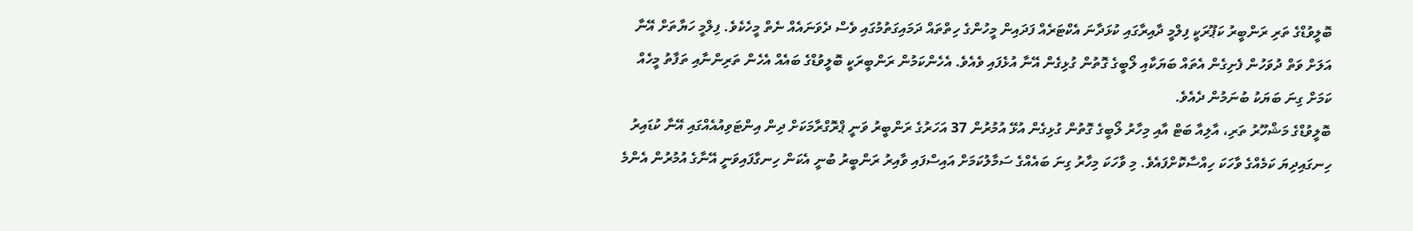ބޮލީވުޑްގެ ތަރި ރަންބީރު ކަޕޫރަކީ ފިލްމީ ދާއިރާގައި ކުޅަދާނަ އެކްޓަރެއް ފަދައިން މީހުންގެ ހިތްތައް ދަމައިގަތުމުގައި ވެސް ދެވަނައެއް ނެތް މީހެކެވެ. ފިލްމީ ހަޔާތަށް އޭނާ އަލަށް ވަތް ދުވަހުން ފެށިގެން އެތައް ބަޔަކާއި ލޯބީގެ ގޮތުން ގުޅިގެން އޭނާ އުޅެފައި ވެއެވެ. އެހެންކަމުން ރަންބީރަކީ ބޮލީވުޑްގެ ބައެއް އެހެން ތަރިންނާއި ތަފާތު މީހެއް ކަމަށް ގިނަ ބަޔަކު ބުނަމުން ދެއެވެ.
ބޮލީވުޑްގެ މަޝްހޫރު ތަރި، އާލިއާ ބަޓް އާއި މިހާރު ލޯބީގެ ގޮތުން ގުޅިގެން އުޅޭ އުމުރުން 37 އަހަރުގެ ރަންބީރު ވަނީ ޕްރޮގްރާމަކަށް ދިން އިންޓަވިއުއެއްގައި އޭނާ ކުޑައިރު ހިނގައިދިޔަ ކަމެއްގެ ވާހަކަ ހިއްސާކޮށްފައެވެ. މި ވާހަކަ މިހާރު ގިނަ ބައެއްގެ ސަމާލުކަމަށް އައިސްފައި ވާއިރު ރަންބީރު ބުނީ އެކަން ހިނގާފައިވަނީ އޭނާގެ އުމުރުން އެންމެ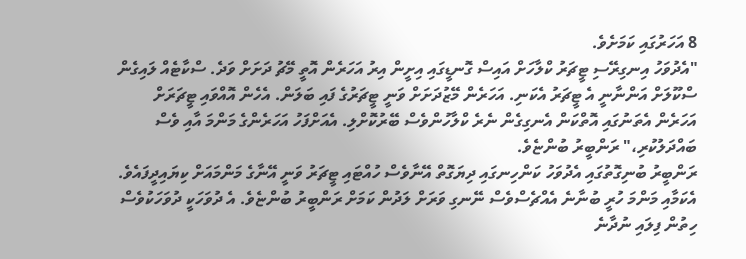8 އަހަރުގައި ކަމަށެވެ.
"އެދުވަހު އިނގިރޭސި ޓީޗަރު ކްލާހަށް އައިސް ގޮނޑީގައި އިށީން އިރު އަހަރެން އޮތީ މޭޗު ދަށަށް ވަދެ. ސްކާޓެއް ލައިގެން ސްކޫލަށް އަންނާނީ އެ ޓީޗަރު އެކަނި. އަހަރެން މޭޒުދަށަށް ވަނީ ޓީޗަރުގެ ފައި ބަލަން. އެހެން އޮއްވައި ޓީޗަރަށް އަހަރެން އެތަނުގައި އޮތްކަން އެނގިގެން ނެރެ ކްލާހުންވެސް ބޭރުކޮށްލި. އެއަށްފަހު އަހަރެންގެ މަންމަ އާއި ވެސް ބައްދަލުކުރި،" ރަންބީރު ބުންޏެވެ.
ރަންބީރު ބުނިގޮތުގައި އެދުވަހު ކަންހިނގައި ދިޔަގޮތް އޭނާވެސް ހުއްޓައި ޓީޗަރު ވަނީ އޭނާގެ މަންމައަށް ކިޔައިދީފައެވެ. އެކަމާއި މަންމަ ހުރީ ބުނާނެ އެއްޗެސްވެސް ނޭނގި ވަރަށް ލަދުން ކަމަށް ރަންބީރު ބުންޏެވެ. އެ ދުވަހަކީ ދުވަހަކުވެސް ހިތުން ފިލައި ނުދާނެ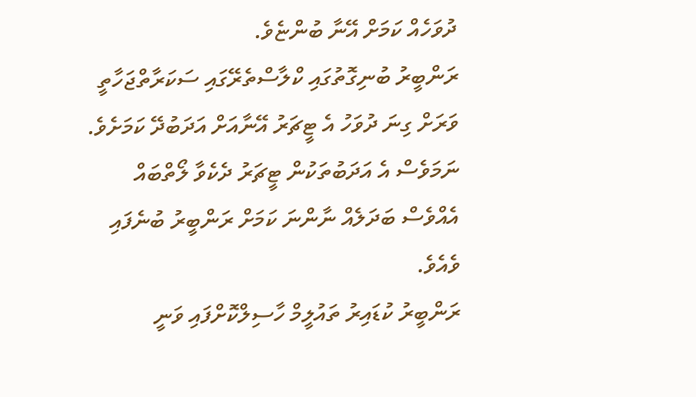ދުވަހެއް ކަމަށް އޭނާ ބުންޏެވެ.
ރަންބީރު ބުނިގޮތުގައި ކްލާސްތެރޭގައި ސަކަރާތްޖަހާތީ ވަރަށް ގިނަ ދުވަހު އެ ޓީޗަރު އޭނާއަށް އަދަބުދޭ ކަމަށެވެ. ނަމަވެސް އެ އަދަބުތަކުން ޓީޗަރު ދެކެވާ ލޯތްބައް އެއްވެސް ބަދަލެއް ނާންނަ ކަމަށް ރަންބީރު ބުނެފައި ވެއެވެ.
ރަންބީރު ކުޑައިރު ތައުލީމް ހާސިލްކޮށްފައި ވަނީ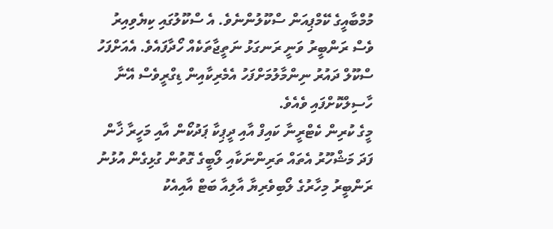މުމްބާއީގެ ކޭމްޕިއަން ސްކޫލުންނެވެ. އެ ސްކޫލުގައި ކިޔެވިއިރު ވެސް ރަންބީރު ވަނީ ރަނގަޅު ނަތީޖާތަކެއް ހޯދާފައެވެ. އެއަށްފަހު ސްކޫލް ދައުރު ނިންމާލުމަށްފަހު އެމެރިކާއިން ޑިގްރީވެސް އޭނާ ހާސިލްކޮށްފައި ވެއެވެ.
މީގެ ކުރިން ކެޓްރީނާ ކައިފް އާއި ދީޕިކާ ޕަދުކޯން އާއި މަހީރާ ޚާން ފަދަ މަޝްހޫރު އެތައް ތަރިންނަކާއި ލޯބީގެ ގޮތުން ގުޅިގެން އުޅުނު ރަންބީރު މިހާރުގެ ލޯބިވެރިޔާ އާލިއާ ބަޓް އާއިއެކު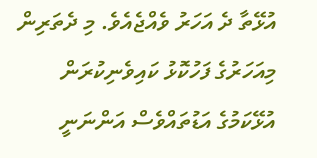އުޅޭތާ ދެ އަހަރު ވެއްޖެއެވެ. މި ދެތަރިން މިއަހަރުގެ ފަހުކޮޅު ކައިވެނިކުރަން އުޅޭކަމުގެ އަޑުތައްވެސް އަންނަނީ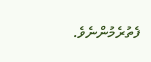ފެތުރެމުންނެވެ.